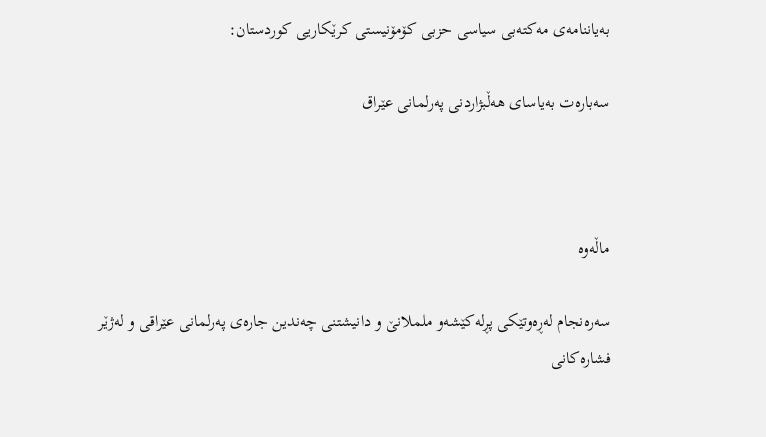به‌یاننامه‌ی‌ مه‌كته‌بی‌ سیاسی‌ حزبی‌ كۆمۆنیستی‌ كرێكاریی‌ كوردستان:

سه‌باره‌ت به‌یاسای‌ هه‌ڵبژاردنی‌ په‌رلمانی‌ عێراق



ماڵه‌وه

سه‌ره‌نجام له‌ڕه‌وتێكی‌ پڕله‌كێشه‌و ململانێ‌ و دانیشتنی‌ چه‌ندین جاره‌ی‌ په‌رلمانی‌ عێراقی‌ و له‌ژێر فشاره‌كانی‌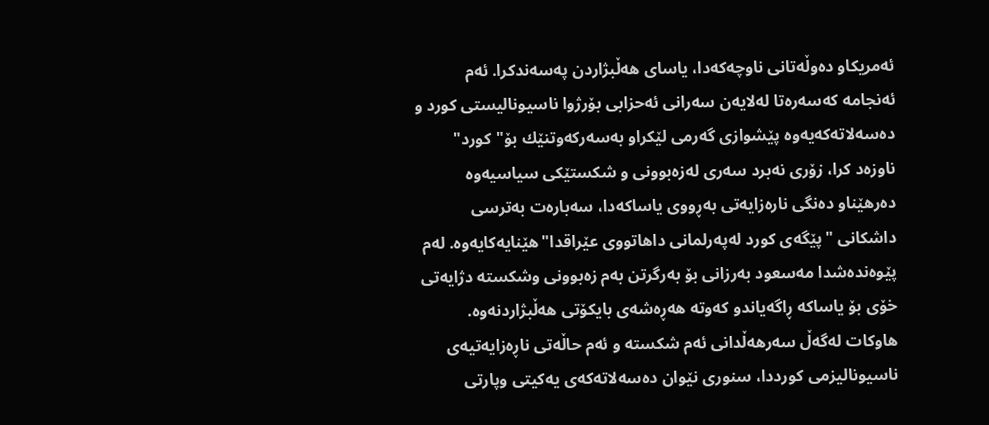ئه‌مریكاو ده‌وڵه‌تانی‌ ناوچه‌كه‌دا، یاسای‌ هه‌ڵبژاردن په‌سه‌ندكرا. ئه‌م ئه‌نجامه‌ كه‌سه‌ره‌تا له‌لایه‌ن سه‌رانی‌ ئه‌حزابی‌ بۆرژوا ناسیونالیستی‌ كورد و ده‌سه‌لاته‌كه‌یه‌وه‌ پێشوازی‌ گه‌رمی‌ لێكراو به‌سه‌ركه‌وتنێك بۆ"كورد" ناوزه‌د كرا، زۆری‌ نه‌برد سه‌ری‌ له‌زه‌بوونی‌ و شكستێكی‌ سیاسیه‌وه‌ ده‌رهێناو ده‌نگی‌ ناره‌زایه‌تی‌ به‌ڕووی‌ یاساكه‌دا، سه‌باره‌ت به‌ترسی‌ داشكانی‌ "پێگه‌ی‌ كورد له‌په‌رلمانی‌ داهاتووی‌ عێراقدا"هێنایه‌كایه‌وه‌. له‌م پێوه‌نده‌شدا مه‌سعود به‌رزانی‌ بۆ به‌رگرتن به‌م زه‌بوونی‌ وشكسته‌ دژایه‌تی خۆی بۆ یاساكه‌ ڕاگه‌یاندو كه‌وته‌ هه‌ڕه‌شه‌ی‌ بایكۆتی‌ هه‌ڵبژاردنه‌وه‌. هاوكات له‌گه‌ڵ سه‌رهه‌ڵدانی‌ ئه‌م شكسته‌ و ئه‌م حاڵه‌تی‌ ناڕه‌زایه‌تیه‌ی‌ ناسیونالیزمی‌ كورددا، سنوری‌ نێوان ده‌سه‌لاته‌كه‌ی‌ یه‌كیتی‌ وپارتی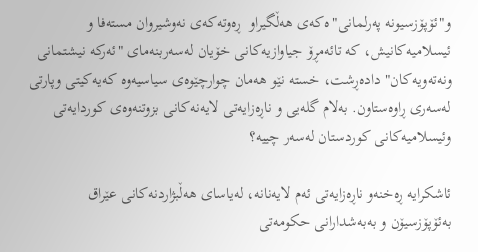و"ئۆپۆزسیونه‌ په‌رلمانی"ه‌كه‌ی‌ هه‌ڵگیراو  ڕه‌وته‌كه‌ی‌ نه‌وشیروان مسته‌فا و ئیسلامیه‌كانیش، كه ‌تائه‌مڕۆ جیاوازیه‌كانی‌ خۆیان له‌سه‌ربنه‌مای‌ "ئه‌ركه‌ نیشتمانی‌ ونه‌ته‌ویه‌كان" داده‌ڕشت، خسته‌ نێو هه‌مان چوارچێوه‌ی‌ سیاسیه‌وه‌ كه‌یه‌كیتی‌ وپارتی‌ له‌سه‌ری‌ ڕاوه‌ستاون. به‌لام گله‌یی‌ و ناڕه‌زایه‌تی‌ لایه‌نه‌كانی‌ بزوتنه‌وه‌ی‌ كوردایه‌تی‌ وئیسلامیه‌كانی‌ كوردستان له‌سه‌ر چییه‌؟

ئاشكرایه‌ ڕه‌خنه‌و ناڕه‌زایه‌تی‌ ئه‌م لایه‌نانه‌، له‌یاسای‌ هه‌ڵبژاردنه‌كانی‌ عێراق به‌ئۆپۆزسیۆن و به‌به‌شدارانی‌ حكومه‌تی‌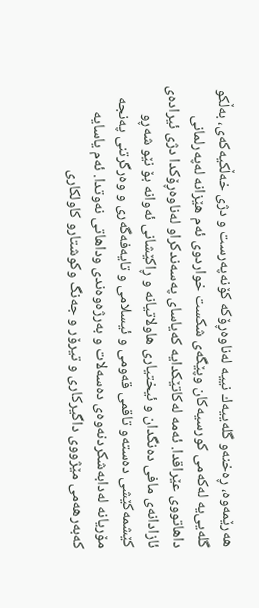هه‌رێمه‌وه‌، ڕه‌خنه‌و گله‌ییه‌ك نییه‌ له‌ناوه‌ڕۆكه‌ كۆنه‌په‌رست و دژی‌ خه‌ڵكیه‌كه‌ی‌، به‌ڵكو گله‌یی‌یه‌ له‌كه‌می‌ كورسیه‌كان وپێگه‌ی‌ شكست خواردوی ئه‌م هێزانه‌ له‌په‌رلمانی‌ داهاتووی‌ عێراقدا. ئه‌مه‌ له‌كاتێكدایه‌ كه‌یاسای‌ په‌سه‌ندكراو له‌ناوه‌ڕۆكدا دژی‌ ئیراده‌ی‌ ئازادانه‌ی‌ مافی‌ ده‌نگدان و ئیختیاری‌ هاولاتیانه‌ و ڕاكێشانی‌ ئه‌وانه‌ بۆ نێو شه‌ڕو كێشمه‌كێشی‌ ده‌سته‌و تاقمی‌ قه‌ومی‌ و ئیسلامی‌ و تایه‌فه‌گه‌ری‌ و وه‌رگرتنی‌ په‌نجه‌ مۆریانه‌ له‌دابه‌شكردنه‌وه‌ی‌ ده‌سه‌لات و به‌رژه‌وه‌ندی‌ وداهاتی‌ نه‌وتدا. ئه‌م یاسایه‌ كه‌به‌رهه‌می‌ مێژووی‌ داگیركاری‌ و تیرۆر و جه‌نگ وكوشتارو كاولكاری‌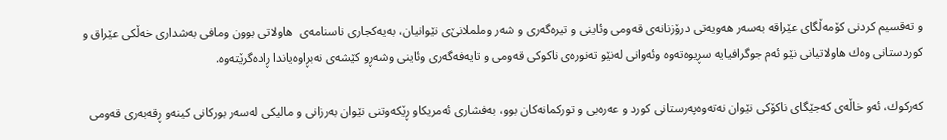و ته‌قسیم كردنی‌ كۆمه‌ڵگای‌ عێراقه‌ به‌سه‌ر هه‌ویه‌تی‌ درۆزنانه‌ی‌ قه‌ومی‌ وئاینی‌ و تیره‌گه‌ری و شه‌ر وململانێ‌ی‌ نێوانیان، به‌یه‌كجاری‌ ناسنامه‌ی‌  هاولاتی‌ بوون ومافی‌ به‌شداری‌ خه‌ڵكی‌ عێراق و كوردستانی‌ وه‌ك هاولاتیانی‌ نێو ئه‌م جوگرافیایه‌ سڕیوه‌ته‌وه‌ وئه‌وانی‌ له‌نێو ته‌نوره‌ی‌ ناكوكی‌ قه‌ومی‌ و تایه‌فه‌گه‌ری‌ وئاینی وشه‌ڕو كێشه‌ی‌ نه‌بڕاوه‌یاندا ڕاده‌گرێته‌وه‌.

كه‌ركوك، ئه‌و خاڵه‌ی‌ كه‌جێگای‌ ناكۆكی‌ نێوان نه‌ته‌وه‌په‌رستانی‌ كورد و عه‌ره‌بی‌ و توركمانه‌كان بوو، به‌فشاری‌ ئه‌مریكاو ڕێكه‌وتنی‌ نێوان به‌رزانی‌ و مالیكی‌ له‌سه‌ر بوركانی‌ كینه‌و ڕقه‌به‌ری‌ قه‌ومی‌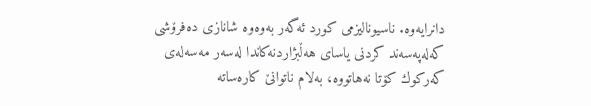دانرایه‌وه‌. ناسیونالیزمی‌ كورد ئه‌گه‌ر به‌وه‌وه‌ شانازی‌ ده‌فرۆشی‌ كه‌له‌په‌سه‌ند كردنی‌ یاسای‌ هه‌ڵبژاردنه‌كاندا له‌سه‌ر مه‌سه‌له‌ی‌ كه‌ركوك كۆتا نه‌هاتووه‌، به‌لام ناتوانێ‌ كاره‌ساته‌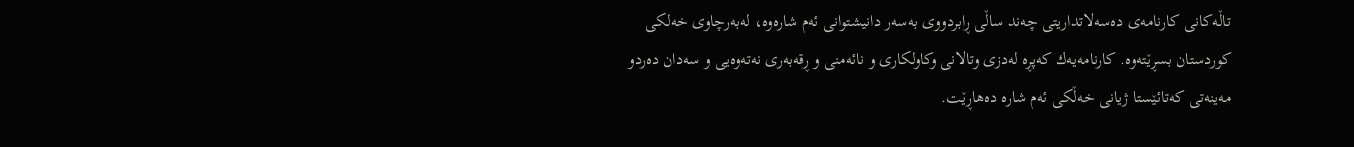تاڵه‌كانی‌ كارنامه‌ی ده‌سه‌لاتداریتی‌ چه‌ند ساڵی‌ ڕابردووی‌ به‌سه‌ر دانیشتوانی‌ ئه‌م شاره‌وه‌، له‌به‌رچاوی‌ خه‌لكی‌ كوردستان بسڕێته‌وه‌. كارنامه‌یه‌ك كه‌پڕه‌ له‌دزی‌ وتالانی‌ وكاولكاری‌ و نائه‌منی‌ و ڕقه‌به‌ری‌ نه‌ته‌وه‌یی‌ و سه‌دان ده‌ردو مه‌ینه‌تی‌ كه‌تائێستا ژیانی‌ خه‌ڵكی‌ ئه‌م شاره‌ ده‌هاڕێت.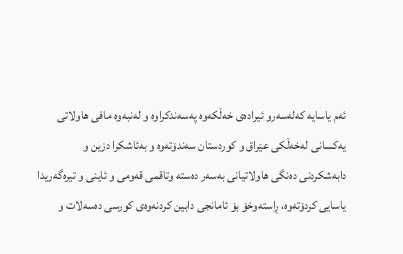ئه‌م یاسایه‌ كه‌له‌سه‌رو ئیراده‌ی‌ خه‌ڵكه‌وه‌ په‌سه‌ندكراوه‌ و له‌نبه‌وه‌ مافی‌ هاولاتی‌ یه‌كسانی‌ له‌خه‌ڵكی‌ عێراق و كوردستان سه‌ندۆته‌وه‌ و به‌ئاشكرا دزین و دابه‌شكردنی‌ ده‌نگی‌ هاولاتیانی به‌سه‌ر ده‌سته ‌وتاقمی‌ قه‌ومی‌ و ئاینی‌ و تیره‌گه‌ریدا یاسایی‌ كردۆته‌وه‌، ڕاسته‌وخۆ بۆ ئامانجی‌ دابین كردنه‌وه‌ی‌ كورسی‌ ده‌سه‌لات و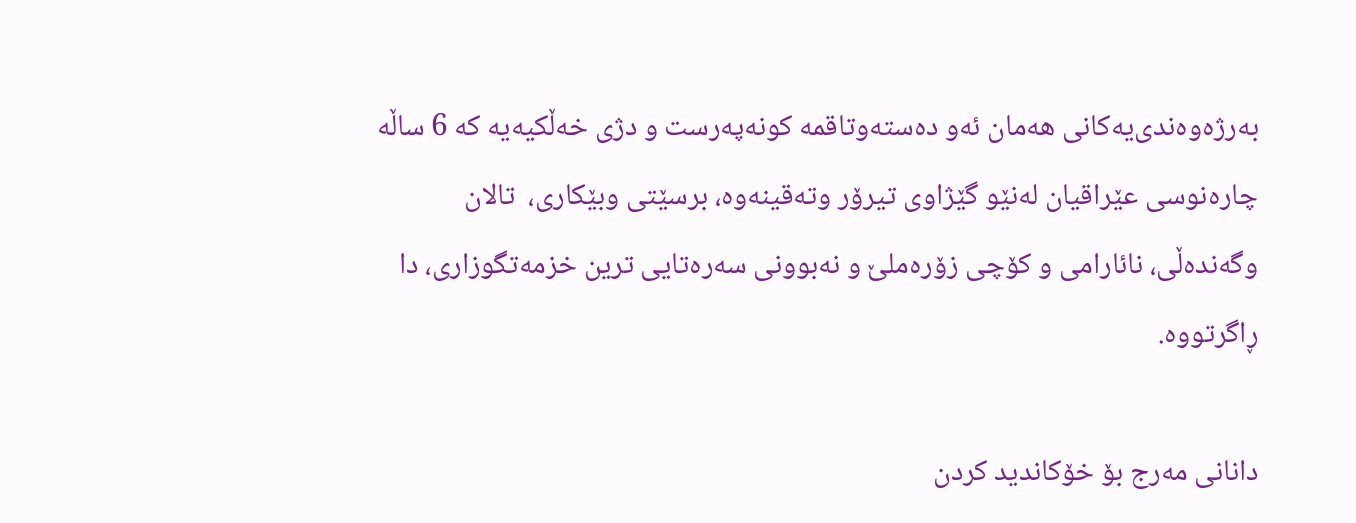به‌رژه‌وه‌ندی‌یه‌كانی‌ هه‌مان ئه‌و ده‌سته‌وتاقمه‌ كونه‌په‌رست و دژی‌ خه‌ڵكیه‌یه‌ كه‌ 6 ساڵه‌ چاره‌نوسی‌ عێراقیان له‌نێو گێژاوی‌ تیرۆر وته‌قینه‌وه‌، برسێتی‌ وبێكاری‌،  تالان وگه‌نده‌ڵی‌، نائارامی‌ و كۆچی‌ زۆره‌ملێ‌ و نه‌بوونی‌ سه‌ره‌تایی ‌ترین خزمه‌تگوزاری، دا ڕاگرتووه‌.

دانانی‌ مه‌رج بۆ خۆكاندید كردن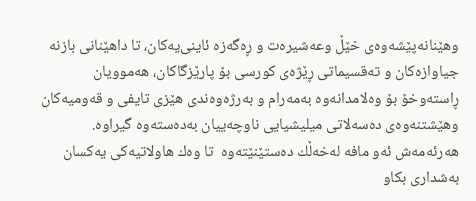وهێنانه‌پێشه‌وه‌ی‌ خێڵ وعه‌شیره‌ت و ڕه‌گه‌زه‌ ئاینی‌یه‌كان، تا داهێنانی‌ بازنه‌‌ جیاوازه‌كان و ته‌قسیماتی‌ ڕێژه‌ی‌ كورسی‌ بۆ پارێزگاكان، هه‌موویان ڕاسته‌وخۆ بۆ وه‌لامدانه‌وه‌ به‌مه‌رام و به‌رژه‌وه‌ندی‌ هێزی‌‌ تایفی‌‌ و قه‌ومیه‌كان وهێشتنه‌وه‌ی‌ ده‌سه‌لاتی‌ میلیشیایی‌ ناوچه‌ییان به‌ده‌سته‌وه‌ گیراوه‌. هه‌رئه‌مه‌ش ئه‌و مافه‌‌ له‌خه‌ڵك ده‌ستێنێته‌وه‌  تا وه‌ك هاولاتیه‌كی‌ یه‌كسان به‌شداری‌ بكاو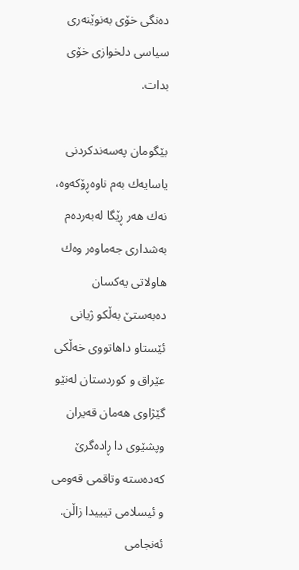ده‌نگی‌ خۆی‌ به‌نوێنه‌ری‌ سیاسی‌ دلخوازی‌ خۆی‌ بدات.

بێگومان په‌سه‌ندكردنی‌ یاسایه‌ك به‌م ناوه‌ڕۆكه‌وه‌، نه‌ك هه‌ر ڕێگا له‌به‌رده‌م به‌شداری‌ جه‌ماوه‌ر وه‌ك هاولاتی‌ یه‌كسان ده‌به‌ستێ‌ به‌ڵكو ژیانی‌ ئێستاو داهاتووی خه‌ڵكی‌ عێراق و كوردستان له‌نێو گێژاوی‌ هه‌مان قه‌یران وپشێوی‌ دا ڕاده‌گرێ‌ كه‌ده‌سته‌ وتاقمی‌ قه‌ومی‌ و ئیسلامی‌ تیییدا زاڵن. ئه‌نجامی‌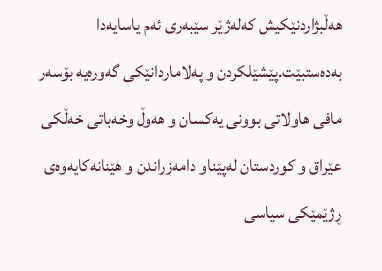هه‌ڵبژاردنێكیش كه‌له‌ژێر سێبه‌ری‌ ئه‌م یاسایه‌دا به‌ده‌ستبێت.پێشێلكردن و په‌لاماردانێكی‌ گه‌وره‌یه‌ بۆسه‌ر مافی‌ هاولاتی‌ بوونی‌ یه‌كسان و هه‌وڵ وخه‌باتی‌ خه‌ڵكی‌ عێراق و كوردستان له‌پێناو دامه‌زراندن و هێنانه‌كایه‌وه‌ی‌ ڕژێمێكی‌ سیاسی‌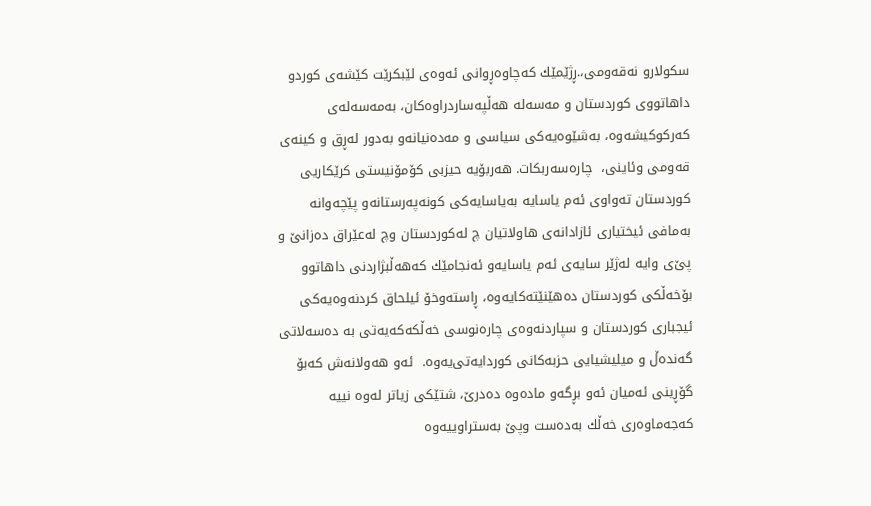سكولارو نه‌قه‌ومی‌،.ڕژێمێك كه‌چاوه‌ڕوانی‌ ئه‌وه‌ی‌ لێبكرێت كێشه‌ی‌ كوردو داهاتووی‌ كوردستان و مه‌سه‌له‌ هه‌ڵپه‌ساردراوه‌كان، به‌مه‌سه‌له‌ی‌ که‌ر‌كوكیشه‌وه‌، به‌شێوه‌یه‌كی‌ سیاسی‌ و مه‌ده‌نیانه‌و به‌دور له‌ڕق و كینه‌ی‌ قه‌ومی‌ وئاینی‌،  چاره‌سه‌ربكات. هه‌ربۆیه‌ حیزبی‌ كۆمۆنیستی‌ كرێكاریی‌ كوردستان ته‌واوی‌ ئه‌م یاسایه‌ به‌یاسایه‌كی‌ كونه‌په‌رستانه‌و پێچه‌وانه‌ به‌مافی‌ ئیختیاری‌ ئازادانه‌ی‌ هاولاتیان چ له‌كوردستان وچ له‌عێراق ده‌زانێ‌ و پێ‌ی‌ وایه‌ له‌ژێر سایه‌ی‌ ئه‌م یاسایه‌و ئه‌نجامێك كه‌هه‌ڵبژاردنی‌ داهاتوو بۆخه‌ڵكی‌ كوردستان ده‌هێنێته‌كایه‌وه‌، ڕاسته‌وخۆ ئیلحاق كردنه‌وه‌یه‌كی‌ ئیجباری‌ كوردستان و سپاردنه‌وه‌ی‌ چاره‌نوسی‌ خه‌ڵكه‌كه‌یه‌تی‌ به‌ ده‌سه‌لاتی‌ گه‌نده‌ڵ و میلیشیایی‌ حزبه‌كانی‌ كوردایه‌تی‌یه‌وه‌.  ئه‌و هه‌ولانه‌ش كه‌بۆ گۆڕینی‌ ئه‌میان ئه‌و بڕگه‌و ماده‌وه‌ ده‌درێ‌، شتێكی‌ زیاتر له‌وه‌ نییه‌ كه‌جه‌ماوه‌ری‌ خه‌ڵك به‌ده‌ست وپێ به‌ستراوییه‌وه‌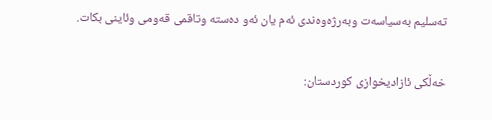ته‌سلیم به‌سیاسه‌ت وبه‌رژه‌وه‌ندی‌ ئه‌م یان ئه‌و ده‌سته‌ وتاقمی‌ قه‌ومی‌ وئاینی‌ بكات.

خه‌ڵكی‌ ئازادیخوازی‌ كوردستان: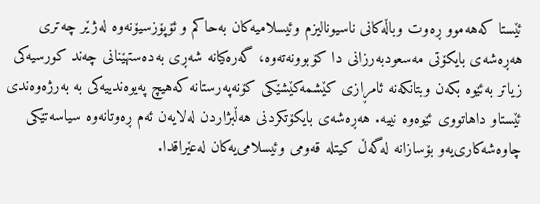ئێستا كه‌هه‌موو ڕه‌وت وباڵه‌كانی‌ ناسیونالیزم وئیسلامیه‌كان به‌حاكم و ئۆپۆزسیۆنه‌وه‌ له‌ژێر چه‌تری‌ هه‌ڕه‌شه‌ی‌ بایكۆتی‌ مه‌سعودبه‌رزانی‌ دا كۆبوونه‌ته‌وه‌، گه‌ره‌كیانه‌ شه‌ڕی به‌ده‌ستهێنانی‌ چه‌ند کورسیه‌کی زیاتر به‌ئێوه ‌بكه‌ن وبتانكه‌نه‌ ئامڕازی‌ كێشمه‌كێشێكی‌ كۆنه‌په‌رستانه‌ كه‌هیچ په‌یوه‌ندییه‌کی به به‌رژه‌وه‌ندی ئێستاو داهاتووی‌ ئێوه‌وه‌ نییه‌. هه‌ڕه‌شه‌ی‌ بایكۆتكردنی‌ هه‌ڵبژاردن له‌لایه‌ن ئه‌م ڕه‌وتانه‌وه‌ سیاسه‌تێكی‌ چاوه‌شه‌كاری‌یه‌و بۆسازانه‌ له‌گه‌ڵ كیتله‌ قه‌ومی‌ وئیسلامی‌یه‌كان له‌عێراقدا.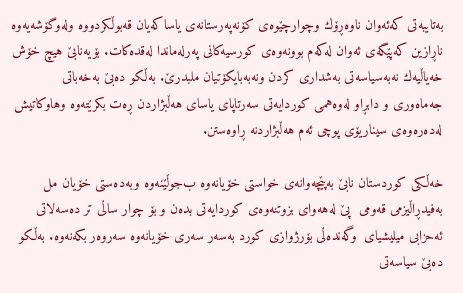به‌تایبه‌تی‌ كه‌ئه‌وان ناوه‌ڕۆك وچوارچێوه‌ی‌ كۆنه‌په‌رستانه‌ی‌ یاساكه‌یان قه‌بوڵكردووه‌ وله‌وگۆشه‌یه‌وه‌ ناڕازین كه‌پێگه‌ی‌ ئه‌وان له‌كه‌م بوونه‌وه‌ی‌ كورسیه‌كانی‌ په‌رله‌ماندا له‌قده‌كات. بۆیه‌نابێ‌ هیچ خۆش خه‌یاڵیه‌ك نه‌به‌سیاسه‌تی‌ به‌شداری ‌كردن ونه‌به‌بایكۆتیان ملبدرێ‌. به‌ڵكو ده‌بێ‌ به‌خه‌باتی‌ جه‌ماه‌وری‌ و دابڕاو له‌وه‌همی‌ كوردایه‌تی‌ سه‌رتاپای‌ یاسای‌ هه‌ڵبژاردن ڕه‌ت بكرێته‌وه‌ وهاوكاتیش له‌ده‌ره‌وه‌ی‌ سیناریۆی‌ پوچی‌ ئه‌م هه‌ڵبژاردنه‌ ڕاوه‌ستن.

خه‌ڵكی‌ كوردستان نابێ‌ به‌پێچه‌وانه‌ی خواستی خۆیانه‌وه‌ ب‌جوڵێنه‌وه‌ وبه‌ده‌ستی خۆیان مل به‌فیدڕاڵیزمی قه‌ومی  پێ له‌هه‌وای بزوتنه‌وه‌ی کوردایه‌تی بده‌ن و بۆ چوار ساڵی‌ تر ده‌سه‌لاتی‌ ئه‌حزابی‌ میلیشیای‌  وگه‌نده‌ڵی‌ بۆرژوازی‌ كورد به‌سه‌ر سه‌ری‌ خۆیانه‌وه‌ سه‌روه‌ر بكه‌نه‌وه‌. به‌ڵكو ده‌بێ‌ سیاسه‌تی‌‌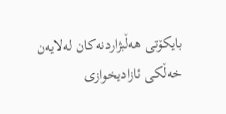بایکۆتی هه‌ڵبژاردنه‌کان له‌لایه‌ن خه‌ڵکی ئازادیخوازی‌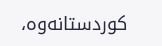کوردستانه‌وه،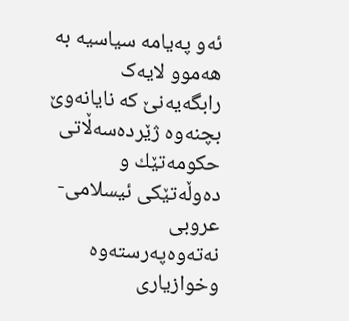ئه‌و په‌یامه‌ سیاسیه‌ به‌ هه‌موو لایه‌ک رابگه‌یه‌نێ که‌ نایانه‌وێ بچنه‌وه‌ ژێرده‌سه‌ڵاتی حکومه‌تێك و ده‌وڵه‌تێکی ئیسلامی-عروبی نه‌ته‌وه‌په‌رسته‌وه‌ وخوازیاری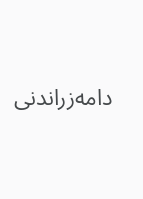دامه‌زراندنی‌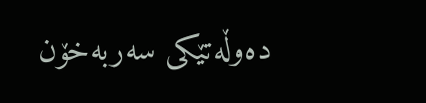ده‌وڵه‌تێکی سه‌ربه‌خۆن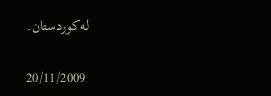له‌کوردستان.

 20/11/2009